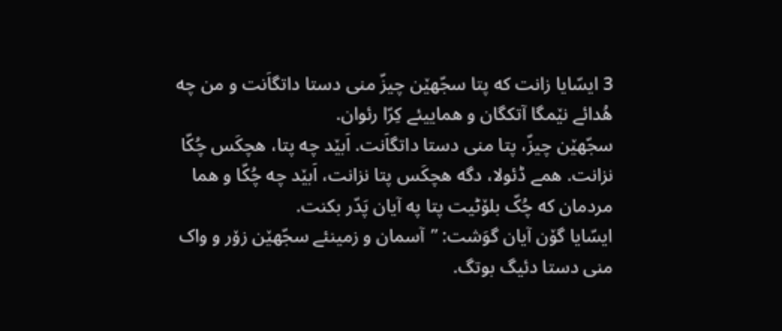3 ایسّایا زانت که پتا سجّهێن چیزّ منی دستا داتگاَنت و من چه هُدائے نێمگا آتکگان و هماییئے کِرّا رئوان.
سجّهێن چیزّ، پتا منی دستا داتگاَنت. اَبێد چه پتا، هچکَس چُکّا نزانت. همے ڈئولا، دگه هچکَس پتا نزانت، اَبێد چه چُکّا و هما مردمان که چُکّ بلۆٹیت پتا په آیان پَدّر بکنت.
ایسّایا گۆن آیان گوَشت: ”آسمان و زمینئے سجّهێن زۆر و واک منی دستا دئیگ بوتگ.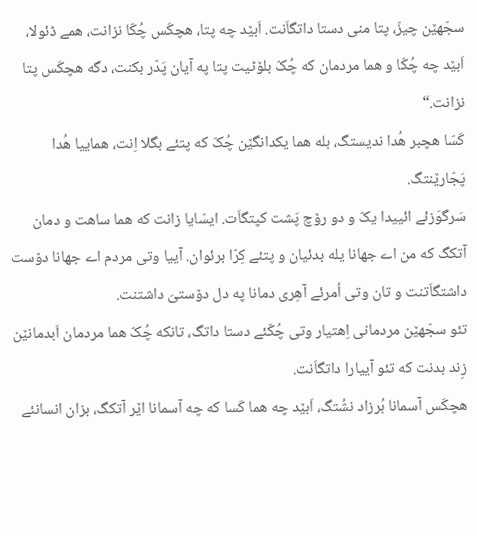سجّهێن چیزّ، پتا منی دستا داتگاَنت. اَبێد چه پتا، هچکَس چُکّا نزانت، همے ڈئولا، اَبێد چه چُکّا و هما مردمان که چُکّ بلۆٹیت پتا په آیان پَدّر بکنت، دگه هچکَس پتا نزانت.“
کَسّا هچبر هُدا ندیستگ، بله هما یکدانگێن چُکّ که پتئے بگلا اِنت، هماییا هُدا پَجّارێنتگ.
سَرگوَزئے ائییدا یکّ و دو رۆچ پَشت کپتگاَت. ایسّایا زانت که هما ساهت و دمان آتکگ که من اے جهانا یله بدئیان و پتئے کِرّا برئوان. آییا وتی مردم اے جهانا دۆست داشتگاَتنت و تان وتی اُمرئے آهِری دمانا په دل دۆستیَ داشتنت.
تئو سجّهێن مردمانی اِهتیار وتی چُکّئے دستا داتگ، تانکه چُکّ هما مردمان اَبدمانێن زِند بدنت که تئو آییارا داتگاَنت.
هچکَس آسمانا بُرزاد نشُتگ، اَبێد چه هما کَسا که چه آسمانا اێر آتکگ، بزان انسانئے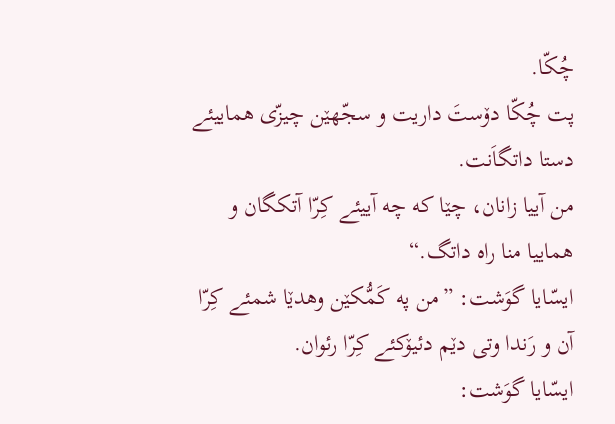چُکّا.
پت چُکّا دۆستَ داریت و سجّهێن چیزّی هماییئے دستا داتگاَنت.
من آییا زانان، چێا که چه آییئے کِرّا آتکگان و هماییا منا راه داتگ.“
ایسّایا گوَشت: ”من په کَمُّکێن وهدێا شمئے کِرّا آن و رَندا وتی دێم دئیۆکئے کِرّا رئوان.
ایسّایا گوَشت: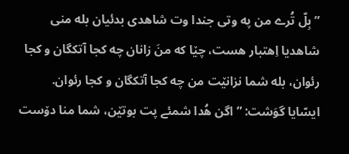”بِلّ تُرے من په وتی جندا وت شاهدی بدئیان بله منی شاهدیا اِهتبار هست، چێا که منَ زانان چه کجا آتکگان و کجا رئوان، بله شما نزانێت من چه کجا آتکگان و کجا رئوان.
ایسّایا گوَشت: ”اگن هُدا شمئے پت بوتێن، شما منا دۆست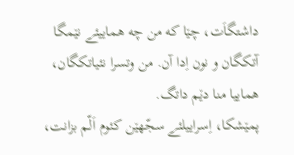داشتگاَت، چێا که من چه هماییئے نێمگا آتکگان و نون اِدا آن. من وتسرا نئیاتکگان، هماییا منا دێم داتگ.
پمێشکا، اِسراییلئے سجّهێن کئوم اَلّم بزانت،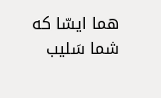هما ایسّا که شما سَلیب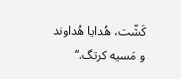کَشّت، هُدایا هُداوند و مَسیه کرتگ.“